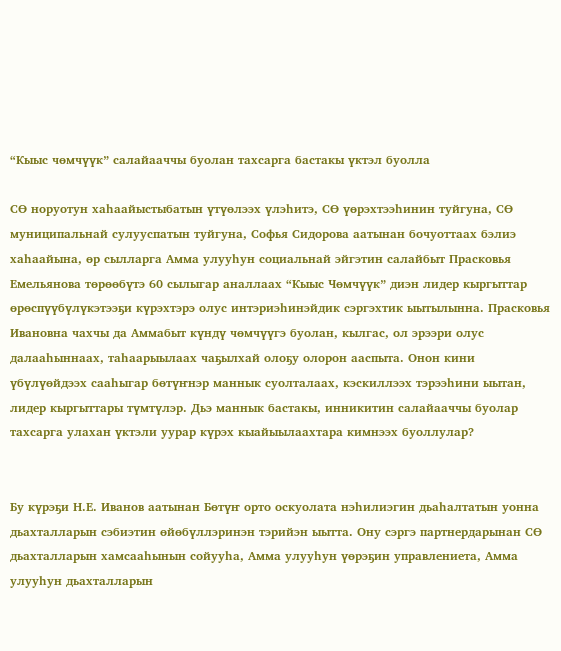“Кыыс чөмчүүк” салайааччы буолан тахсарга бастакы үктэл буолла

СӨ норуотун хаһаайыстыбатын үтүөлээх үлэһитэ, СӨ үөрэхтээһинин туйгуна, СӨ муниципальнай сулууспатын туйгуна, Софья Сидорова аатынан бочуоттаах бэлиэ хаһаайына, өр сылларга Амма улууһун социальнай эйгэтин салайбыт Прасковья Емельянова төрөөбүтэ 60 сылыгар аналлаах “Кыыс Чөмчүүк” диэн лидер кыргыттар өрөспүүбүлүкэтээҕи күрэхтэрэ олус интэриэһинэйдик сэргэхтик ыытылынна. Прасковья Ивановна чахчы да Аммабыт күндү чөмчүүгэ буолан, кылгас, ол эрээри олус далааһыннаах, таһаарыылаах чаҕылхай олоҕу олорон ааспыта. Онон кини үбүлүөйдээх сааһыгар бөтүҥнэр маннык суолталаах, кэскиллээх тэрээһини ыытан, лидер кыргыттары түмтүлэр. Дьэ маннык бастакы, инникитин салайааччы буолар тахсарга улахан үктэли уурар күрэх кыайыылаахтара кимнээх буоллулар?


Бу күрэҕи Н.Е. Иванов аатынан Бөтүҥ орто оскуолата нэһилиэгин дьаһалтатын уонна дьахталларын сэбиэтин өйөбүллэринэн тэрийэн ыытта. Ону сэргэ партнердарынан СӨ дьахталларын хамсааһынын сойууһа, Амма улууһун үөрэҕин управлениета, Амма улууһун дьахталларын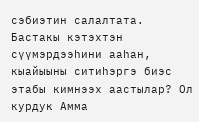сэбиэтин салалтата. Бастакы кэтэхтэн сүүмэрдээһини ааһан, кыайыыны ситиһэргэ биэс этабы кимнээх аастылар? Ол курдук Амма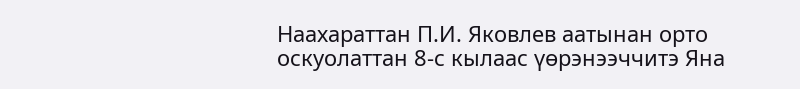Наахараттан П.И. Яковлев аатынан орто оскуолаттан 8-с кылаас үөрэнээччитэ Яна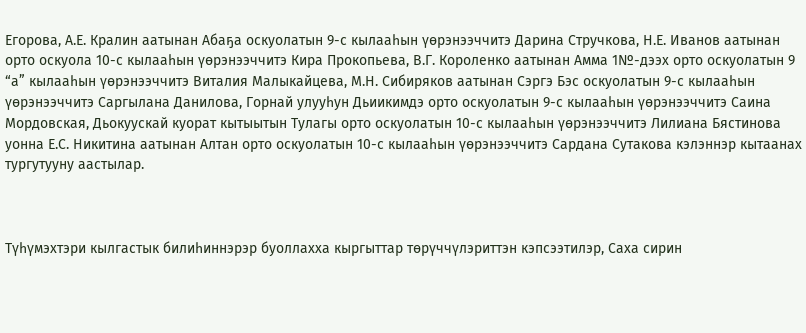Егорова, А.Е. Кралин аатынан Абаҕа оскуолатын 9-с кылааһын үөрэнээччитэ Дарина Стручкова, Н.Е. Иванов аатынан орто оскуола 10-с кылааһын үөрэнээччитэ Кира Прокопьева, В.Г. Короленко аатынан Амма 1№-дээх орто оскуолатын 9 “а” кылааһын үөрэнээччитэ Виталия Малыкайцева, М.Н. Сибиряков аатынан Сэргэ Бэс оскуолатын 9-с кылааһын үөрэнээччитэ Саргылана Данилова, Горнай улууһун Дьиикимдэ орто оскуолатын 9-с кылааһын үөрэнээччитэ Саина Мордовская, Дьокуускай куорат кытыытын Тулагы орто оскуолатын 10-с кылааһын үөрэнээччитэ Лилиана Бястинова уонна Е.С. Никитина аатынан Алтан орто оскуолатын 10-с кылааһын үөрэнээччитэ Сардана Сутакова кэлэннэр кытаанах тургутууну аастылар.



Түһүмэхтэри кылгастык билиһиннэрэр буоллахха кыргыттар төрүччүлэриттэн кэпсээтилэр, Саха сирин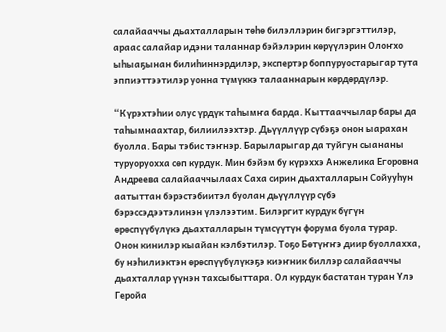салайааччы дьахталларын төһө билэллэрин бигэргэттилэр, араас салайар идэни таланнар бэйэлэрин көрүүлэрин Олоҥхо ыһыаҕынан билиһиннэрдилэр, экспертэр боппуруостарыгар тута эппиэттээтилэр уонна түмүккэ талааннарын көрдөрдүлэр.

“Күрэхтэһии олус үрдүк таһымҥа барда. Кыттааччылар бары да таһымнаахтар, билиилээхтэр. Дьүүллүүр сүбэҕэ онон ыарахан буолла. Бары тэбис тэҥнэр. Барыларыгар да туйгун сыананы туруоруохха сөп курдук. Мин бэйэм бу күрэххэ Анжелика Егоровна Андреева салайааччылаах Саха сирин дьахталларын Сойууһун аатыттан бэрэстэбиитэл буолан дьүүллүүр сүбэ бэрэссэдээтэлинэн үлэлээтим. Билэргит курдук бүгүн өрөспүүбүлүкэ дьахталларын түмсүүтүн форума буола турар. Онон кинилэр кыайан кэлбэтилэр. Тоҕо Бөтүҥҥэ диир буоллахха, бу нэһилиэктэн өрөспүүбүлүкэҕэ киэҥник биллэр салайааччы дьахталлар үүнэн тахсыбыттара. Ол курдук бастатан туран Үлэ Геройа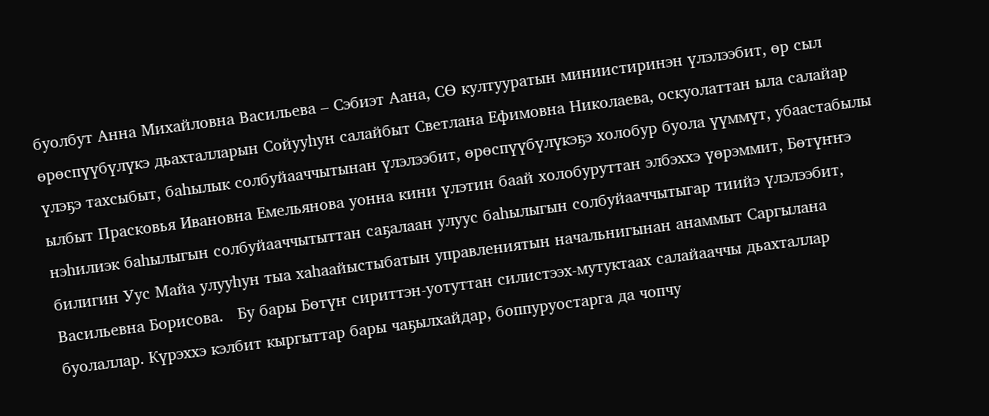буолбут Анна Михайловна Васильева – Сэбиэт Аана, СӨ култууратын миниистиринэн үлэлээбит, өр сыл өрөспүүбүлүкэ дьахталларын Сойууһун салайбыт Светлана Ефимовна Николаева, оскуолаттан ыла салайар үлэҕэ тахсыбыт, баһылык солбуйааччытынан үлэлээбит, өрөспүүбүлүкэҕэ холобур буола үүммүт, убаастабылы ылбыт Прасковья Ивановна Емельянова уонна кини үлэтин баай холобуруттан элбэххэ үөрэммит, Бөтүҥҥэ нэһилиэк баһылыгын солбуйааччытыттан саҕалаан улуус баһылыгын солбуйааччытыгар тиийэ үлэлээбит, билигин Уус Майа улууһун тыа хаһаайыстыбатын управлениятын начальнигынан анаммыт Саргылана Васильевна Борисова.   Бу бары Бөтүҥ сириттэн-уотуттан силистээх-мутуктаах салайааччы дьахталлар буолаллар. Күрэххэ кэлбит кыргыттар бары чаҕылхайдар, боппуруостарга да чопчу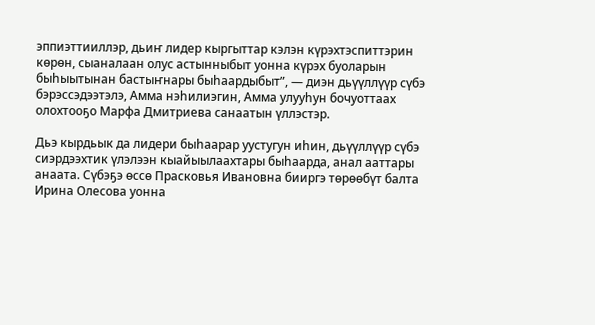эппиэттииллэр, дьиҥ лидер кыргыттар кэлэн күрэхтэспиттэрин көрөн, сыаналаан олус астынныбыт уонна күрэх буоларын быһыытынан бастыҥнары быһаардыбыт”, — диэн дьүүллүүр сүбэ бэрэссэдээтэлэ, Амма нэһилиэгин, Амма улууһун бочуоттаах олохтооҕо Марфа Дмитриева санаатын үллэстэр.

Дьэ кырдьык да лидери быһаарар уустугун иһин, дьүүллүүр сүбэ сиэрдээхтик үлэлээн кыайыылаахтары быһаарда, анал ааттары анаата. Сүбэҕэ өссө Прасковья Ивановна бииргэ төрөөбүт балта Ирина Олесова уонна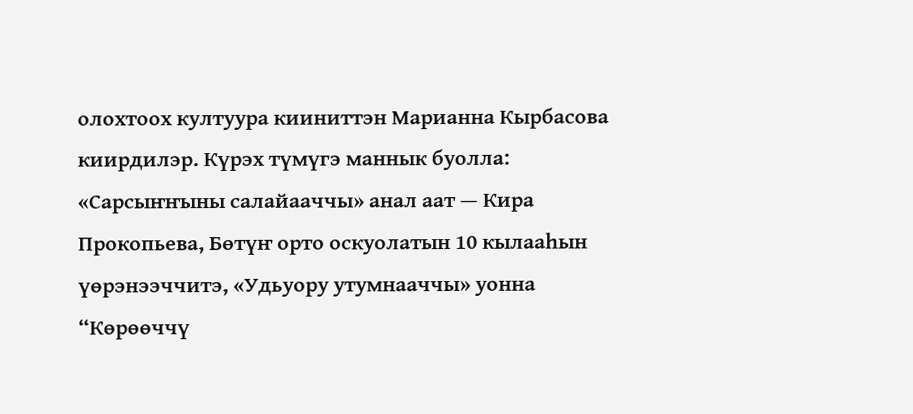олохтоох култуура кииниттэн Марианна Кырбасова киирдилэр. Күрэх түмүгэ маннык буолла:
«Сарсыҥҥыны салайааччы» анал аат — Кира Прокопьева, Бөтүҥ орто оскуолатын 10 кылааһын үөрэнээччитэ, «Удьуору утумнааччы» уонна “Көрөөччү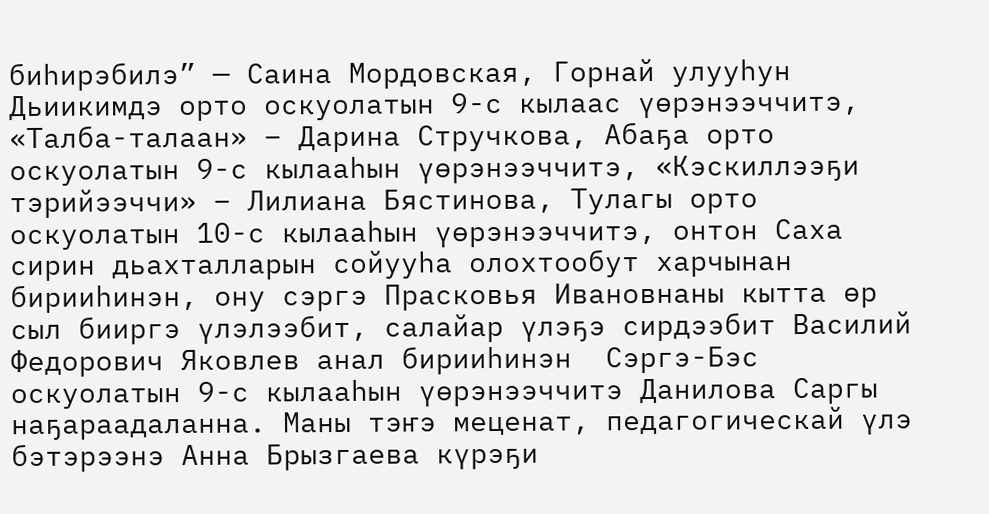биһирэбилэ” — Саина Мордовская, Горнай улууһун Дьиикимдэ орто оскуолатын 9-с кылаас үөрэнээччитэ, «Талба-талаан» – Дарина Стручкова, Абаҕа орто оскуолатын 9-с кылааһын үөрэнээччитэ, «Кэскиллээҕи тэрийээччи» – Лилиана Бястинова, Тулагы орто оскуолатын 10-с кылааһын үөрэнээччитэ, онтон Саха сирин дьахталларын сойууһа олохтообут харчынан бирииһинэн, ону сэргэ Прасковья Ивановнаны кытта өр сыл бииргэ үлэлээбит, салайар үлэҕэ сирдээбит Василий Федорович Яковлев анал бирииһинэн  Сэргэ-Бэс оскуолатын 9-с кылааһын үөрэнээччитэ Данилова Саргы  наҕараадаланна. Маны тэҥэ меценат, педагогическай үлэ бэтэрээнэ Анна Брызгаева күрэҕи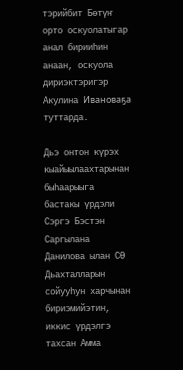тэрийбит Бөтүҥ орто оскуолатыгар анал бирииһин анаан, оскуола дириэктэригэр Акулина Ивановаҕа туттарда.

Дьэ онтон күрэх кыайыылаахтарынан быһаарыыга бастакы үрдэли Сэргэ Бэстэн  Саргылана Данилова ылан СӨ Дьахталларын сойууһун харчынан бириэмийэтин, иккис үрдэлгэ тахсан Амма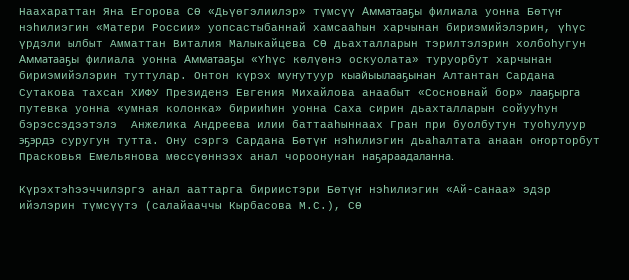Наахараттан Яна Егорова СӨ «Дьүөгэлиилэр» түмсүү Амматааҕы филиала уонна Бөтүҥ нэһилиэгин «Матери России» уопсастыбаннай хамсааһын харчынан бириэмийэлэрин, үһүс үрдэли ылбыт Амматтан Виталия Малыкайцева СӨ дьахталларын тэрилтэлэрин холбоһугун Амматааҕы филиала уонна Амматааҕы «Үһүс көлүөнэ оскуолата» туруорбут харчынан бириэмийэлэрин туттулар. Онтон күрэх муҥутуур кыайыылааҕынан Алтантан Сардана Сутакова тахсан ХИФУ Президенэ Евгения Михайлова анаабыт «Сосновнай бор» лааҕырга путевка уонна «умная колонка» бирииһин уонна Саха сирин дьахталларын сойууһун бэрэссэдээтэлэ  Анжелика Андреева илии баттааһыннаах Гран при буолбутун туоһулуур эҕэрдэ суругун тутта. Ону сэргэ Сардана Бөтүҥ нэһилиэгин дьаһалтата анаан оҥорторбут Прасковья Емельянова мөссүөннээх анал чороонунан наҕараадаланна.

Күрэхтэһээччилэргэ анал ааттарга бириистэри Бөтүҥ нэһилиэгин «Ай-санаа» эдэр ийэлэрин түмсүүтэ (салайааччы Кырбасова М.С.), СӨ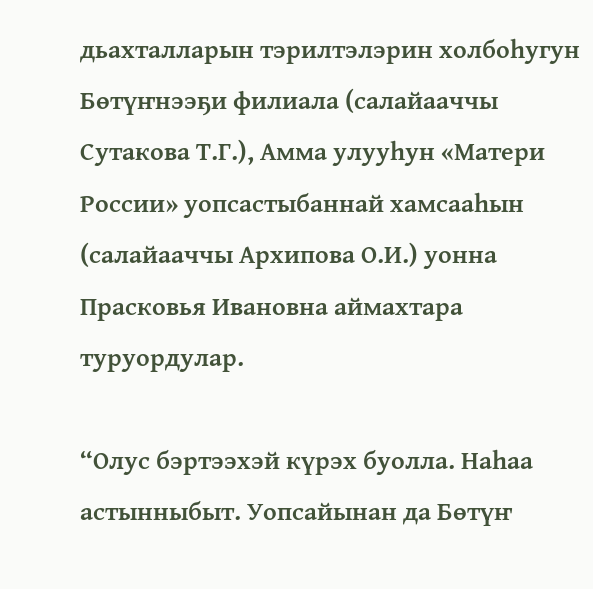дьахталларын тэрилтэлэрин холбоһугун Бөтүҥнээҕи филиала (салайааччы Сутакова Т.Г.), Амма улууһун «Матери России» уопсастыбаннай хамсааһын (салайааччы Архипова О.И.) уонна Прасковья Ивановна аймахтара туруордулар.

“Олус бэртээхэй күрэх буолла. Наһаа астынныбыт. Уопсайынан да Бөтүҥ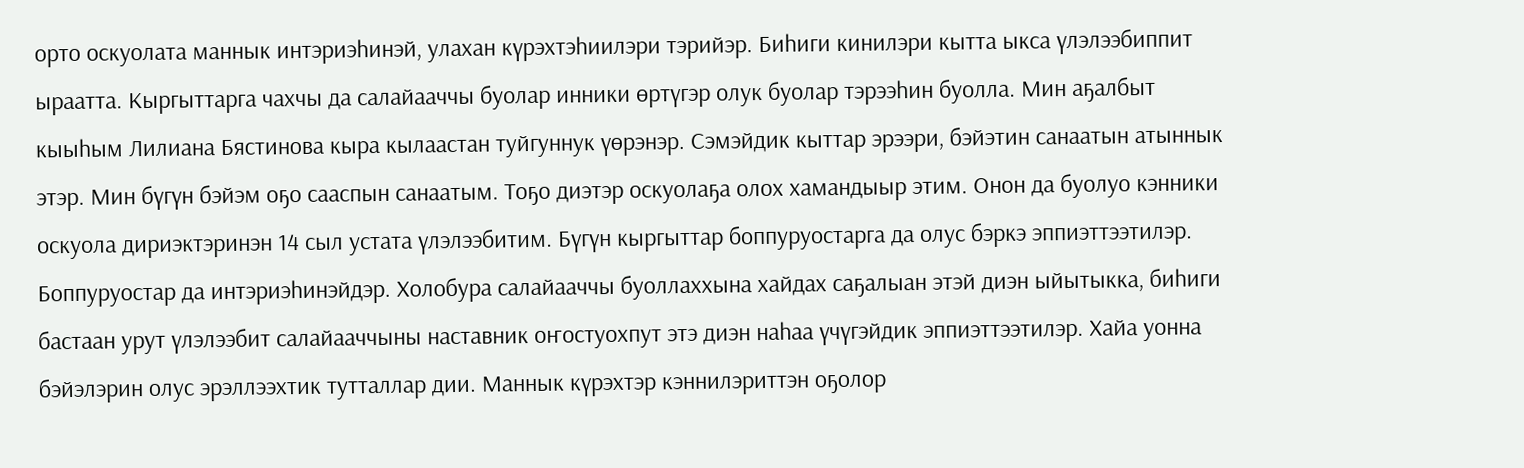орто оскуолата маннык интэриэһинэй, улахан күрэхтэһиилэри тэрийэр. Биһиги кинилэри кытта ыкса үлэлээбиппит ыраатта. Кыргыттарга чахчы да салайааччы буолар инники өртүгэр олук буолар тэрээһин буолла. Мин аҕалбыт кыыһым Лилиана Бястинова кыра кылаастан туйгуннук үөрэнэр. Сэмэйдик кыттар эрээри, бэйэтин санаатын атыннык этэр. Мин бүгүн бэйэм оҕо сааспын санаатым. Тоҕо диэтэр оскуолаҕа олох хамандыыр этим. Онон да буолуо кэнники оскуола дириэктэринэн 14 сыл устата үлэлээбитим. Бүгүн кыргыттар боппуруостарга да олус бэркэ эппиэттээтилэр. Боппуруостар да интэриэһинэйдэр. Холобура салайааччы буоллаххына хайдах саҕалыан этэй диэн ыйытыкка, биһиги бастаан урут үлэлээбит салайааччыны наставник оҥостуохпут этэ диэн наһаа үчүгэйдик эппиэттээтилэр. Хайа уонна бэйэлэрин олус эрэллээхтик тутталлар дии. Маннык күрэхтэр кэннилэриттэн оҕолор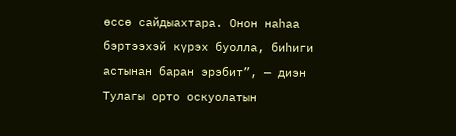өссө сайдыахтара. Онон наһаа бэртээхэй күрэх буолла, биһиги астынан баран эрэбит”, — диэн Тулагы орто оскуолатын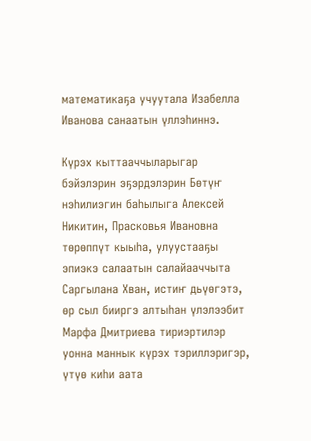математикаҕа учуутала Изабелла Иванова санаатын үллэһиннэ.

Күрэх кыттааччыларыгар бэйэлэрин эҕэрдэлэрин Бөтүҥ нэһилиэгин баһылыга Алексей Никитин, Прасковья Ивановна төрөппүт кыыһа, улуустааҕы эпиэкэ салаатын салайааччыта Саргылана Хван, истиҥ дьүөгэтэ, өр сыл бииргэ алтыһан үлэлээбит Марфа Дмитриева тириэртилэр уонна маннык күрэх тэриллэригэр, үтүө киһи аата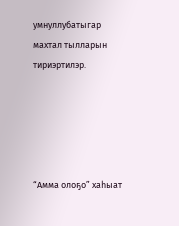умнуллубатыгар махтал тылларын тириэртилэр.





“Амма олоҕо” хаһыат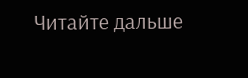Читайте дальше